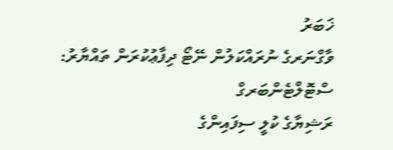ޚަބަރު
ވާގްނަރގެ ނުރައްކަލުން ނޭޓޯ ދިފާޢުކުރަން ތައްޔާރު: ސްޓޮލްޓެންބަރގް
ރަޝިޔާގެ ކުލީ ސިފައިންގެ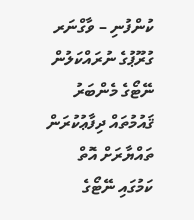ކުންފުނި – ވާގްނަރ ގުރޫޕުގެ ނުރައްކަލުން ނޭޓޯގެ މެންބަރު ޤައުމުތައް ދިފާޢުކުރަން ތައްޔާރަށް އޮތް ކަމުގައި ނޭޓޯގެ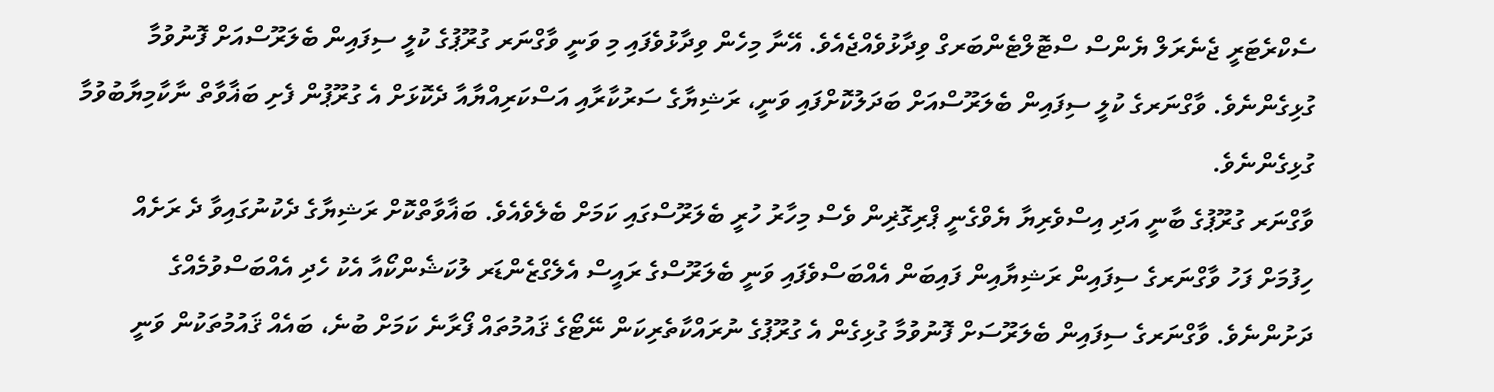ސެކްރެޓަރީ ޖެނެރަލް ޔެންސް ސްޓޮލްޓެންބަރގް ވިދާޅުވެއްޖެއެވެ. އޭނާ މިހެން ވިދާޅުވެފައި މި ވަނީ ވާގްނަރ ގުރޫޕުގެ ކުލީ ސިފައިން ބެލަރޫސްއަށް ފޮނުވުމާ ގުޅިގެންނެވެ. ވާގްނަރގެ ކުލީ ސިފައިން ބެލަރޫސްއަށް ބަދަލުކޮށްފައި ވަނީ، ރަޝިޔާގެ ސަރުކާރާއި އަސްކަރިއްޔާއާ ދެކޮޅަށް އެ ގުރޫޕުން ފެށި ބަޣާވާތް ނާކާމިޔާބުވުމާ ގުޅިގެންނެވެ.
ވާގްނަރ ގުރޫޕުގެ ބާނީ އަދި އިސްވެރިޔާ ޔެވްގެނީ ޕްރިގޮޜިން ވެސް މިހާރު ހުރީ ބެލަރޫސްގައި ކަމަށް ބެލެވެއެވެ. ބަޣާވާތްކޮށް ރަޝިޔާގެ ދެކުނުގައިވާ ދެ ރަށެއް ހިފުމަށް ފަހު ވާގްނަރގެ ސިފައިން ރަޝިޔާއިން ފައިބަން އެއްބަސްވެފައި ވަނީ ބެލަރޫސްގެ ރައީސް އެލެގްޒެންޑަރ ލުކަޝެންކޯއާ އެކު ހެދި އެއްބަސްވުމެއްގެ ދަށުންނެވެ. ވާގްނަރގެ ސިފައިން ބެލަރޫސަށް ފޮނުވުމާ ގުޅިގެން އެ ގުރޫޕުގެ ނުރައްކާތެރިކަން ނޭޓޯގެ ޤައުމުތައް ފޯރާނެ ކަމަށް ބުނެ، ބައެއް ޤައުމުތަކުން ވަނީ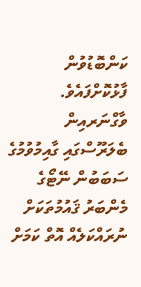ކަންބޮޑުވުން ފާޅުކޮށްފައެވެ.
ވާގްނަރއިން ބެލަރޫސްގައި ގާއިމުވުމުގެ ސަބަބުން ނޭޓޯގެ މެންބަރު ޤައުމުތަކަށް ނުރައްކަލެއް އޮތް ކަމަށް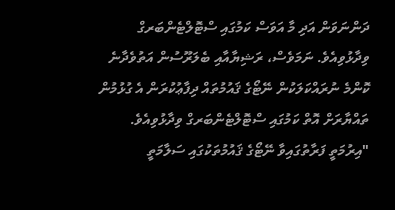ދަންނަވަން އަދި މާ އަވަސް ކަމުގައި ސްޓޮލްޓެންބަރގް ވިދާޅުވިއެވެ. ނަމަވެސް، ރަޝިޔާއާއި ބެލަރޫސުން އަތުވެދާނެ ކޮންމެ ނުރައްކަލަކުން ނޭޓޯގެ ޤައުމުތައް ދިފާޢުކުރަން އެ ގުޅުމުން ތައްޔާރަށް އޮތް ކަމުގައި ސްޓޮލްޓެންބަރގް ވިދާޅުވިއެވެ.
"އިރުމަތީ ފަރާތުގައިވާ ނޭޓޯގެ ޤައުމުތަކުގައި ސަލާމަތީ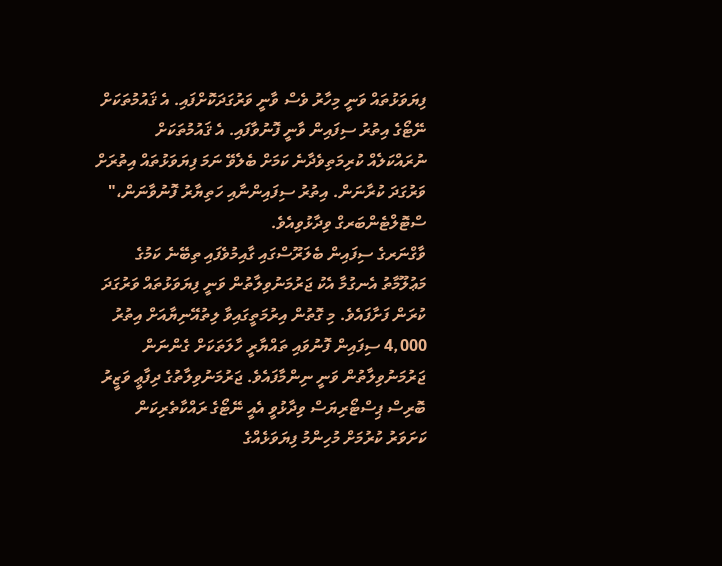ފިޔަވަޅުތައް ވަނީ މިހާރު ވެސް ވާނީ ވަރުގަދަކޮށްފައި. އެ ޤައުމުތަކަށް ނޭޓޯގެ އިތުރު ސިފައިން ވާނީ ފޮނުވާފައި. އެ ޤައުމުތަކަށް ނުރައްކަލެއް ކުރިމަތިވެދާނެ ކަމަށް ބެލެވޭ ނަމަ ފިޔަވަޅުތައް އިތުރަށް ވަރުގަދަ ކުރާނަން. އިތުރު ސިފައިންނާއި ހަތިޔާރު ފޮނުވާނަން،" ސްޓޮލްޓެންބަރގް ވިދާޅުވިއެވެ.
ވާގްނަރގެ ސިފައިން ބެލަރޫސްގައި ގާއިމުވެފައި ތިބޭނެ ކަމުގެ މަޢުލޫމާތު އެނގުމާ އެކު ޖަރުމަނުވިލާތުން ވަނީ ފިޔަވަޅުތައް ވަރުގަދަ ކުރަން ފަށާފައެވެ. މި ގޮތުން އިރުމަތީގައިވާ ލިތުއޭނިޔާއަށް އިތުރު 4,000 ސިފައިން ފޮނުވައި ތައްޔާރީ ހާލަތަކަށް ގެންނަން ޖަރުމަނުވިލާތުން ވަނީ ނިންމާފައެވެ. ޖަރުމަނުވިލާތުގެ ދިފާޢީ ވަޒީރު ބޮރިސް ޕިސްޓޯރިޔަސް ވިދާޅުވީ އެއީ ނޭޓޯގެ ރައްކާތެރިކަން ކަށަވަރު ކުރުމަށް މުހިންމު ފިޔަވަޅެއްގެ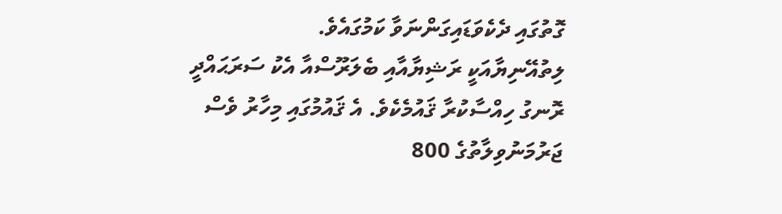ގޮތުގައި ދެކެވަޑައިގަންނަވާ ކަމުގައެވެ.
ލިތުއޭނިޔާއަކީ ރަޝިޔާއާއި ބެލަރޫސްއާ އެކު ސަރަޙައްދީ ރޮނގު ހިއްސާކުރާ ޤައުމެކެވެ. އެ ޤައުމުގައި މިހާރު ވެސް ޖަރުމަނުވިލާތުގެ 800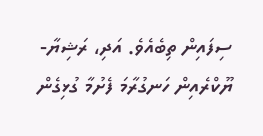ސިފައިން ތިބެއެވެ. އަދި، ރަޝިޔާ-ޔޫކްރެއިން ހަނގުރާމަ ފެށުމާ ގުޅިގެން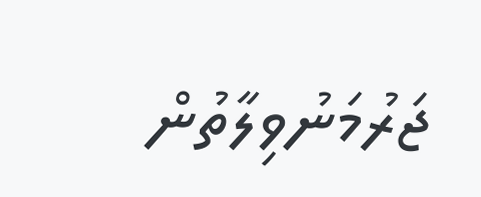ޖަރުމަނުވިލާތުން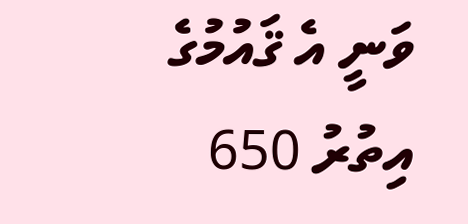ވަނީ އެ ޤައުމުގެ އިތުރު 650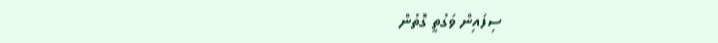ސިފައިން ވަގުތީ ގޮތުން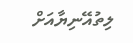ލިތުއޭނިޔާއަށް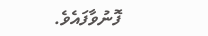ފޮނުވާފައެވެ.